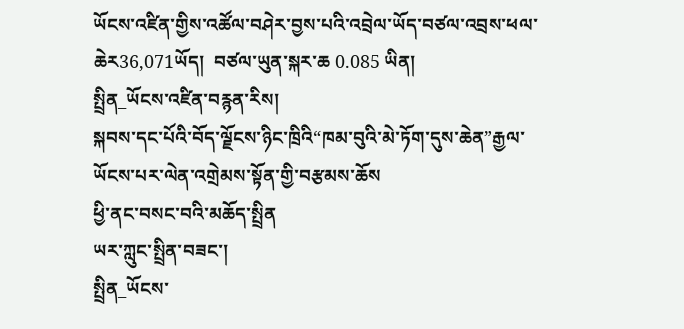ཡོངས་འཛིན་གྱིས་འཚོལ་བཤེར་བྱས་པའི་འབྲེལ་ཡོད་བཙལ་འབྲས་ཕལ་ཆེར36,071ཡོད།  བཙལ་ཡུན་སྐར་ཆ 0.085 ཡིན།
སྤྲིན_ཡོངས་འཛིན་བརྙན་རིས།
སྐབས་དང་པོའི་བོད་ལྗོངས་ཉིང་ཁྲིའི“ཁམ་བུའི་མེ་ཏོག་དུས་ཆེན”རྒྱལ་ཡོངས་པར་ལེན་འགྲེམས་སྟོན་གྱི་བརྩམས་ཆོས
ཕྱི་ནང་བསང་བའི་མཆོད་སྤྲིན
ཡར་ཀླུང་སྤྲིན་བཟང་།
སྤྲིན_ཡོངས་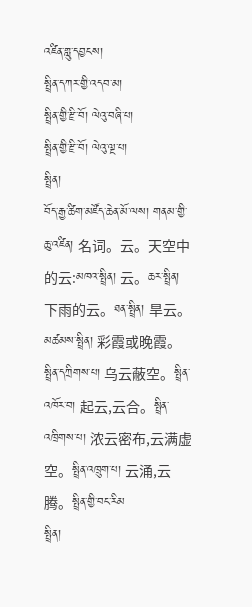འཛིན་གླུ་དབྱངས།
སྤྲིན་དཀར་གྱི་འདབ་མ།
སྤྲིན་གྱི་རྫི་བོ། ལེའུ་བཞི་པ།
སྤྲིན་གྱི་རྫི་བོ། ལེའུ་ལྔ་པ།
སྤྲིན།
བོད་རྒྱ་ཚིག་མཛོད་ཆེན་མོ་ལས། གནམ་གྱི་ཆུ་འཛིན། 名词。云。天空中的云:མཁའ་སྤྲིན། 云。ཆར་སྤྲིན། 下雨的云。ཐན་སྤྲིན། 旱云。མཚམས་སྤྲིན། 彩霞或晚霞。སྤྲིན་དཀྲིགས་པ། 乌云蔽空。སྤྲིན་འཁོར་བ། 起云,云合。སྤྲིན་འཁྲིགས་པ། 浓云密布,云满虚空。སྤྲིན་འཁྲུག་པ། 云涌,云腾。སྤྲིན་གྱི་བང་རིམ
སྤྲིན།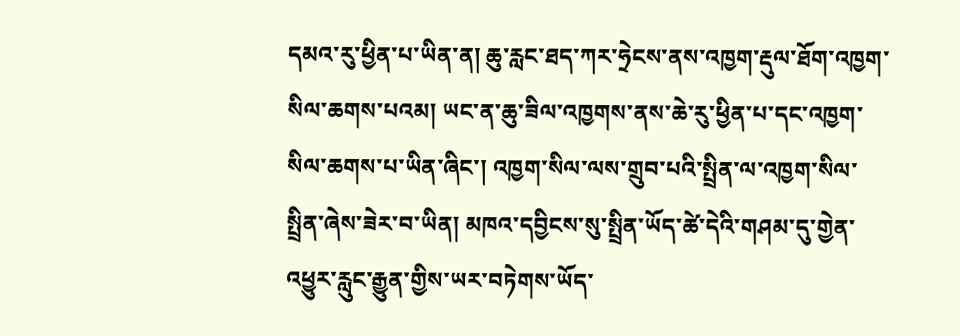དམའ་རུ་ཕྱིན་པ་ཡིན་ན། ཆུ་རླང་ཐད་ཀར་ཧྲེངས་ནས་འཁྱག་རྡུལ་ཐོག་འཁྱག་སིལ་ཆགས་པའམ། ཡང་ན་ཆུ་ཟིལ་འཁྱགས་ནས་ཆེ་རུ་ཕྱིན་པ་དང་འཁྱག་སིལ་ཆགས་པ་ཡིན་ཞིང་། འཁྱག་སིལ་ལས་གྲུབ་པའི་སྤྲིན་ལ་འཁྱག་སིལ་སྤྲིན་ཞེས་ཟེར་བ་ཡིན། མཁའ་དབྱིངས་སུ་སྤྲིན་ཡོད་ཚེ་དེའི་གཤམ་དུ་གྱེན་འཕྱུར་རླུང་རྒྱུན་གྱིས་ཡར་བཏེགས་ཡོད་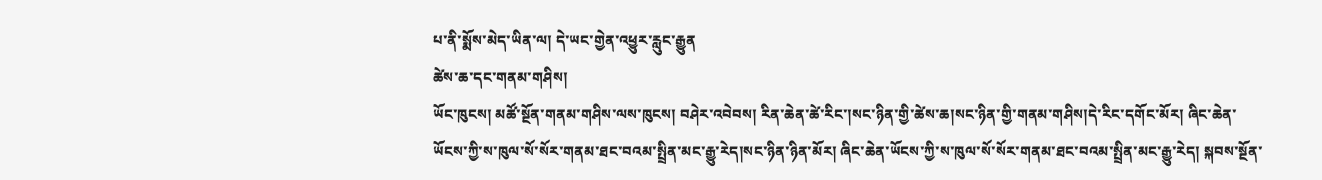པ་ནི་སྨོས་མེད་ཡིན་ལ། དེ་ཡང་གྱེན་འཕྱུར་རླུང་རྒྱུན
ཚེས་ཆ་དང་གནམ་གཤིས།
ཡོང་ཁུངས། མཚོ་སྔོན་གནམ་གཤིས་ལས་ཁུངས། བཤེར་འབེབས། རིན་ཆེན་ཚེ་རིང་།སང་ཉིན་གྱི་ཚེས་ཆ།སང་ཉིན་གྱི་གནམ་གཤིས།དེ་རིང་དགོང་མོར། ཞིང་ཆེན་ཡོངས་ཀྱི་ས་ཁུལ་སོ་སོར་གནམ་ཐང་བའམ་སྤྲིན་མང་རྒྱུ་རེད།སང་ཉིན་ཉིན་མོར། ཞིང་ཆེན་ཡོངས་ཀྱི་ས་ཁུལ་སོ་སོར་གནམ་ཐང་བའམ་སྤྲིན་མང་རྒྱུ་རེད། སྐབས་སྔོན་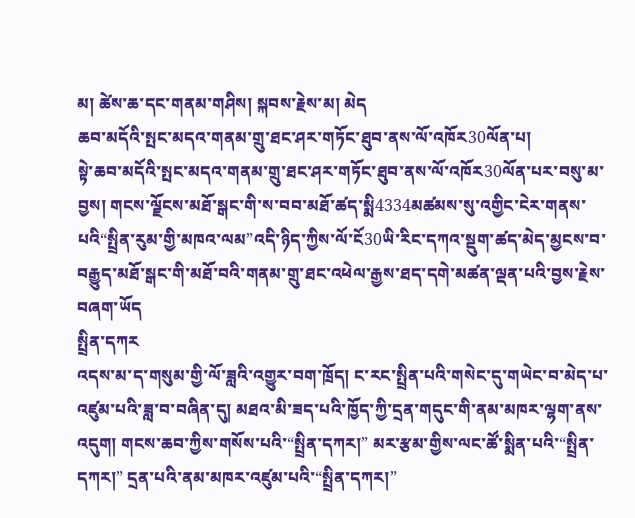མ། ཚེས་ཆ་དང་གནམ་གཤིས། སྐབས་རྗེས་མ། མེད
ཆབ་མདོའི་སྤང་མདའ་གནམ་གྲུ་ཐང་ཤར་གཏོང་ཐུབ་ནས་ལོ་འཁོར30ལོན་པ།
སྟེ་ཆབ་མདོའི་སྤང་མདའ་གནམ་གྲུ་ཐང་ཤར་གཏོང་ཐུབ་ནས་ལོ་འཁོར30ལོན་པར་བསུ་མ་བྱས། གངས་ལྗོངས་མཐོ་སྒང་གི་ས་བབ་མཐོ་ཚད་སྨི4334མཚམས་སུ་འགྱིང་ངེར་གནས་པའི“སྤྲིན་རུམ་གྱི་མཁའ་ལམ”འདི་ཉིད་ཀྱིས་ལོ་ངོ30ཡི་རིང་དཀའ་སྡུག་ཚད་མེད་མྱངས་བ་བརྒྱུད་མཐོ་སྒང་གི་མཐོ་བའི་གནམ་གྲུ་ཐང་འཕེལ་རྒྱས་ཐད་དགེ་མཚན་ལྡན་པའི་བྱས་རྗེས་བཞག་ཡོད
སྤྲིན་དཀར
འདས་མ་ད་གསུམ་གྱི་ལོ་ཟླའི་འགྱུར་བག་ཁྲོད། ང་རང་སྤྲིན་པའི་གསེང་དུ་གཡེང་བ་མེད་པ་འཛུམ་པའི་ཟླ་བ་བཞིན་དུ། མཐའ་མི་ཟད་པའི་ཁྱོད་ཀྱི་དྲན་གདུང་གི་ནམ་མཁར་ལྷག་ནས་འདུག། གངས་ཆབ་ཀྱིས་གསོས་པའི་“སྤྲིན་དཀར།” མར་རྩམ་གྱིས་ལང་ཚོ་སྨིན་པའི་“སྤྲིན་དཀར།” དྲན་པའི་ནམ་མཁར་འཛུམ་པའི་“སྤྲིན་དཀར།”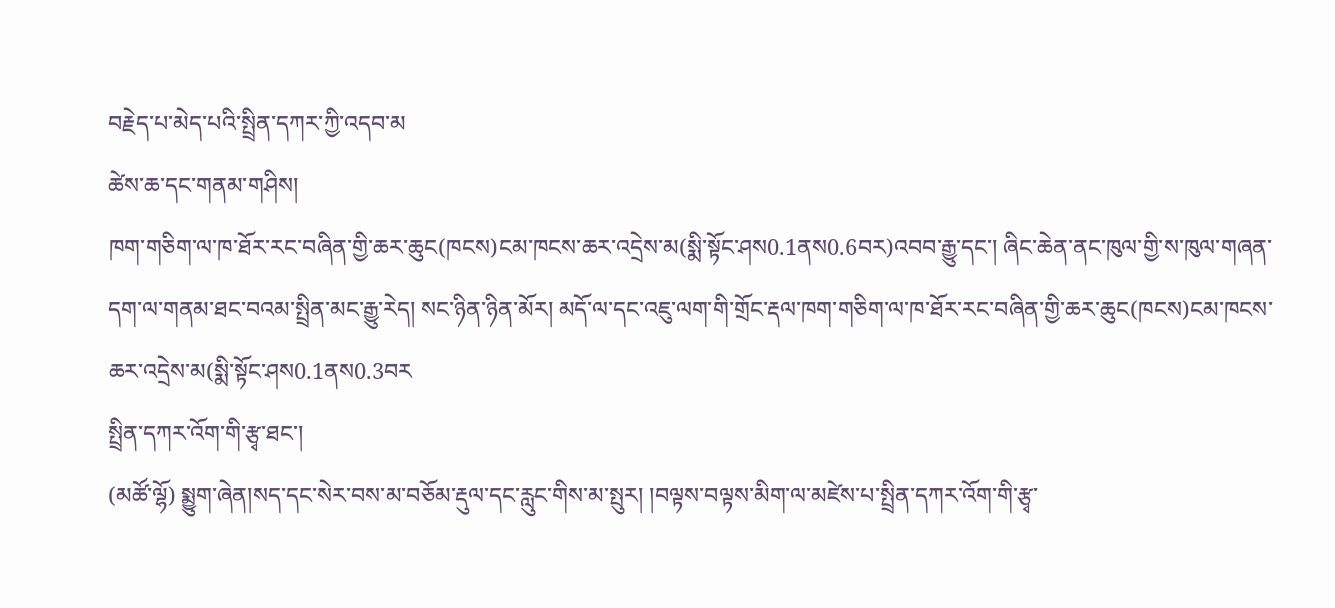བརྗེད་པ་མེད་པའི་སྤྲིན་དཀར་ཀྱི་འདབ་མ
ཚེས་ཆ་དང་གནམ་གཤིས།
ཁག་གཅིག་ལ་ཁ་ཐོར་རང་བཞིན་གྱི་ཆར་ཆུང(ཁངས)ངམ་ཁངས་ཆར་འདྲེས་མ(སྨི་སྟོང་ཤས0.1ནས0.6བར)འབབ་རྒྱུ་དང་། ཞིང་ཆེན་ནང་ཁུལ་གྱི་ས་ཁུལ་གཞན་དག་ལ་གནམ་ཐང་བའམ་སྤྲིན་མང་རྒྱུ་རེད། སང་ཉིན་ཉིན་མོར། མདོ་ལ་དང་འཇུ་ལག་གི་གྲོང་རྡལ་ཁག་གཅིག་ལ་ཁ་ཐོར་རང་བཞིན་གྱི་ཆར་ཆུང(ཁངས)ངམ་ཁངས་ཆར་འདྲེས་མ(སྨི་སྟོང་ཤས0.1ནས0.3བར
སྤྲིན་དཀར་འོག་གི་རྩྭ་ཐང་།
(མཚོ་ལྷོ) སྨྱུག་ཞེན།སད་དང་སེར་བས་མ་བཅོམ་རྡུལ་དང་རླུང་གིས་མ་སྤུར། །བལྟས་བལྟས་མིག་ལ་མཛེས་པ་སྤྲིན་དཀར་འོག་གི་རྩྭ་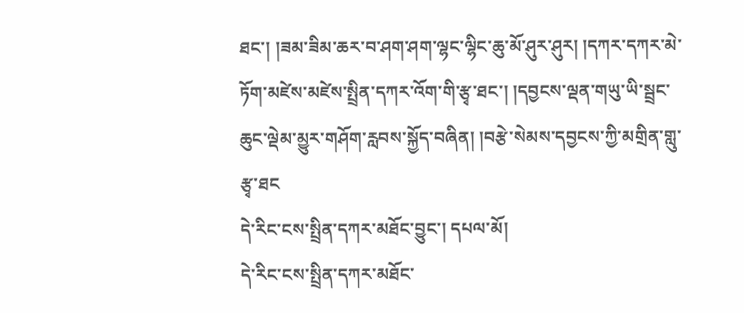ཐང་། །ཟམ་ཟིམ་ཆར་བ་ཤག་ཤག་ལྷང་ལྷིང་ཆུ་མོ་ཤུར་ཤུར། །དཀར་དཀར་མེ་ཏོག་མཛེས་མཛེས་སྤྲིན་དཀར་འོག་གི་རྩྭ་ཐང་། །དབྱངས་ལྡན་གཡུ་ཡི་སྦྲང་ཆུང་ལྡེམ་མྱུར་གཤོག་རླབས་སྐྱོད་བཞིན། །བརྩེ་སེམས་དབྱངས་ཀྱི་མགྲིན་གླུ་རྩྭ་ཐང
དེ་རིང་ངས་སྤྲིན་དཀར་མཐོང་བྱུང་། དཔལ་མོ།
དེ་རིང་ངས་སྤྲིན་དཀར་མཐོང་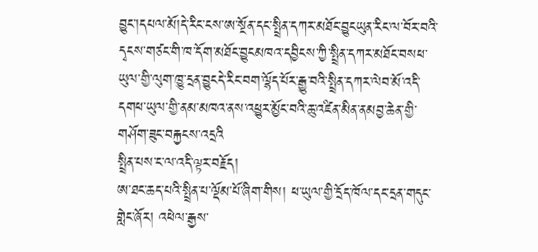བྱུང་།དཔལ་མོ།དེ་རིང་ངས་ཨ་སྔོན་དང་སྤྲིན་དཀར་མཐོང་བྱུངཡུན་རིང་ལ་བོར་བའི་དྭངས་གཙང་གི་ཁ་དོག་མཐོང་བྱུངམཁའ་དབྱིངས་ཀྱི་སྤྲིན་དཀར་མཐོང་བསཕ་ཡུལ་གྱི་ལུག་ཁྱུ་དྲན་བྱུངདེ་རིང་བག་ལྷོད་པོར་རྒྱུ་བའི་སྤྲིན་དཀར་ལེབ་མོ་འདི་དགཕ་ཡུལ་གྱི་ནམ་མཁའ་ནས་འཕྱུར་མྱོང་བའི་ཆུ་འཛིན་མིན་ནམབྱ་ཆེན་གྱི་གཤོག་ཟུང་བརྐྱངས་འདྲའི
སྤྲིན་པས་ང་ལ་འདི་ལྟར་བརྗོད།
ཨ་ཐང་ཆད་པའི་སྤྲིན་པ་ལྡོམ་པོ་ཞིག་གིས། ཕ་ཡུལ་གྱི་དྲོད་ཁོལ་དང་དྲན་གདུང་གླེང་ཞོར། འཕེལ་རྒྱས་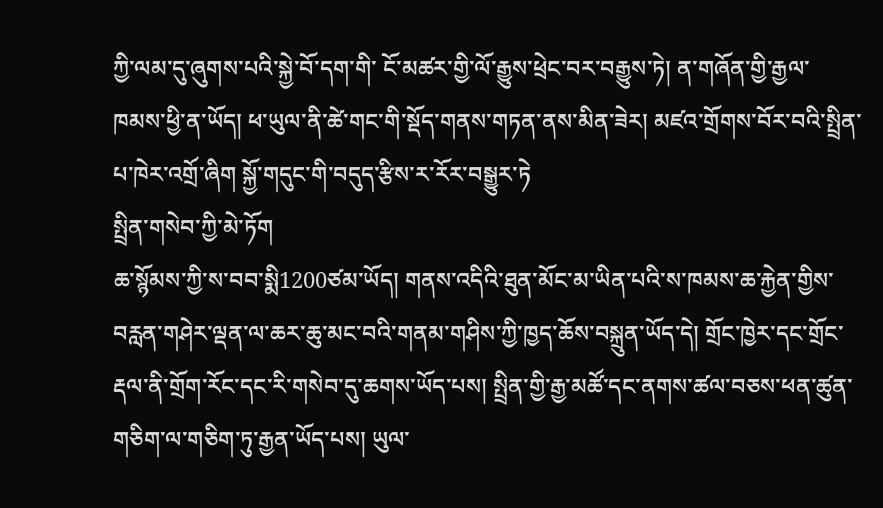ཀྱི་ལམ་དུ་ཞུགས་པའི་སྐྱེ་བོ་དག་གི་ ངོ་མཚར་གྱི་ལོ་རྒྱུས་ཕྲེང་བར་བརྒྱུས་ཏེ། ན་གཞོན་གྱི་རྒྱལ་ཁམས་ཕྱི་ན་ཡོད། ཕ་ཡུལ་ནི་ཚེ་གང་གི་སྡོད་གནས་གཏན་ནས་མིན་ཟེར། མཛའ་གྲོགས་བོར་བའི་སྤྲིན་པ་ཁེར་འགྲོ་ཞིག སྐྱོ་གདུང་གི་བདུད་རྩིས་ར་རོར་བསྒྱུར་ཏེ
སྤྲིན་གསེབ་ཀྱི་མེ་ཏོག
ཆ་སྙོམས་ཀྱི་ས་བབ་སྨི1200ཙམ་ཡོད། གནས་འདིའི་ཐུན་མོང་མ་ཡིན་པའི་ས་ཁམས་ཆ་རྐྱེན་གྱིས་བརླན་གཤེར་ལྡན་ལ་ཆར་ཆུ་མང་བའི་གནམ་གཤིས་ཀྱི་ཁྱད་ཆོས་བསྐྲུན་ཡོད་དེ། གྲོང་ཁྱེར་དང་གྲོང་རྡལ་ནི་གྲོག་རོང་དང་རི་གསེབ་དུ་ཆགས་ཡོད་པས། སྤྲིན་གྱི་རྒྱ་མཚོ་དང་ནགས་ཚལ་བཅས་ཕན་ཚུན་གཅིག་ལ་གཅིག་ཏུ་རྒྱན་ཡོད་པས། ཡུལ་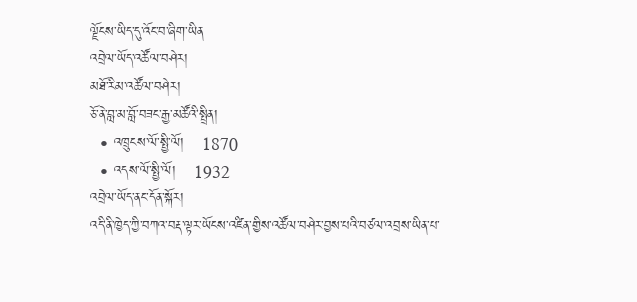ལྗོངས་ཡིད་དུ་འོང་བ་ཞིག་ཡིན
འབྲེལ་ཡོད་འཚོལ་བཤེར།
མཐོ་རིམ་འཚོལ་བཤེར།
ཅོ་ནེ་བླ་མ་བློ་བཟང་རྒྱ་མཚོའི་སྤྲིན།
  • འཁྲུངས་ལོ་སྤྱི་ལོ།    1870
  • འདས་ལོ་སྤྱི་ལོ།    1932
འབྲེལ་ཡོད་ནང་དོན་སྐོར།
འདི་ནི་ཁྱེད་ཀྱི་བཀའ་བརྡ་ལྟར་ཡོངས་འཛིན་གྱིས་འཚོལ་བཤེར་བྱས་པའི་བཙལ་འབྲས་ཡིན་པ་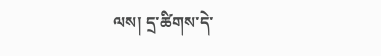ལས། དྲ་ཚིགས་དེ་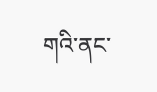གའི་ནང་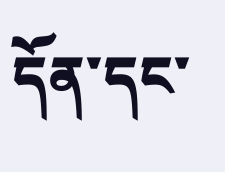དོན་དང་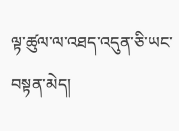ལྟ་ཚུལ་ལ་འཐད་འདུན་ཅི་ཡང་བསྟན་མེད།